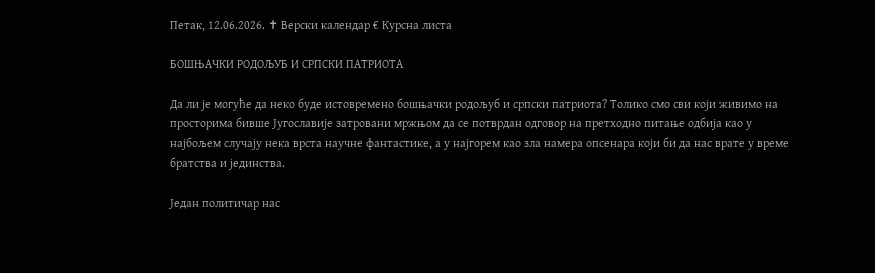Петак, 12.06.2026. ✝ Верски календар € Курсна листа

БОШЊАЧКИ РОДОЉУБ И СРПСКИ ПАТРИОТА

Да ли је могуће да неко буде истовремено бошњачки родољуб и српски патриота? Толико смо сви који живимо на просторима бивше Југославије затровани мржњом да се потврдан одговор на претходно питање одбија као у најбољем случају нека врста научне фантастике, а у најгорем као зла намера опсенара који би да нас врате у време братства и јединства.

Један политичар нас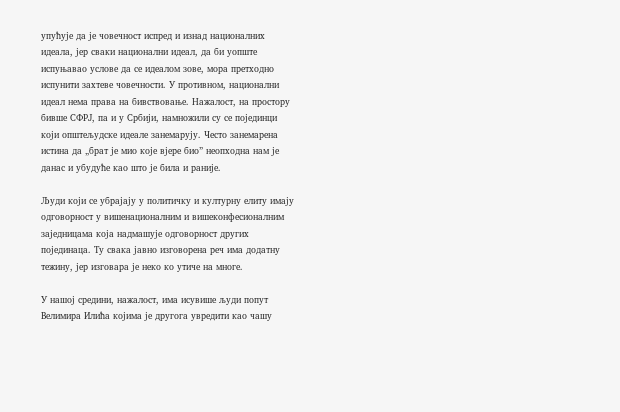упућује да је човечност испред и изнад националних идеала, јер сваки национални идеал, да би уопште испуњавао услове да се идеалом зове, мора претходно испунити захтеве човечности. У противном, национални идеал нема права на бивствовање. Нажалост, на простору бивше СФРЈ, па и у Србији, намножили су се појединци који општељудске идеале занемарују. Често занемарена истина да „брат је мио које вјере био” неопходна нам је данас и убудуће као што је била и раније.

Људи који се убрајају у политичку и културну елиту имају одговорност у вишенационалним и вишеконфесионалним заједницама која надмашује одговорност других појединаца. Ту свака јавно изговорена реч има додатну тежину, јер изговара је неко ко утиче на многе.

У нашој средини, нажалост, има исувише људи попут Велимира Илића којима је другога увредити као чашу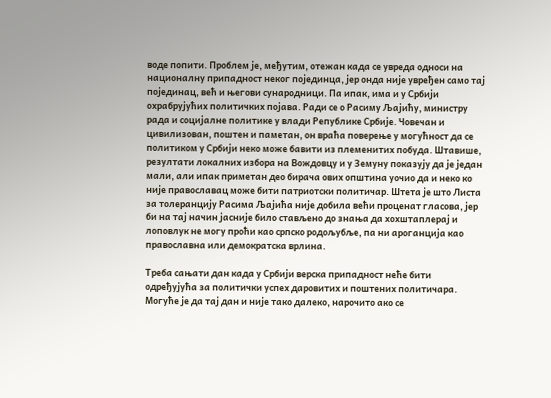воде попити. Проблем је, међутим, отежан када се увреда односи на националну припадност неког појединца, јер онда није увређен само тај појединац, већ и његови сународници. Па ипак, има и у Србији охрабрујућих политичких појава. Ради се о Расиму Љајићу, министру рада и социјалне политике у влади Републике Србије. Човечан и цивилизован, поштен и паметан, он враћа поверење у могућност да се политиком у Србији неко може бавити из племенитих побуда. Штавише, резултати локалних избора на Вождовцу и у Земуну показују да је један мали, али ипак приметан део бирача ових општина уочио да и неко ко није православац може бити патриотски политичар. Штета је што Листа за толеранцију Расима Љајића није добила већи проценат гласова, јер би на тај начин јасније било стављено до знања да хохштаплерај и лоповлук не могу проћи као српско родољубље, па ни ароганција као православна или демократска врлина.

Треба сањати дан када у Србији верска припадност неће бити одређујућа за политички успех даровитих и поштених политичара. Могуће је да тај дан и није тако далеко, нарочито ако се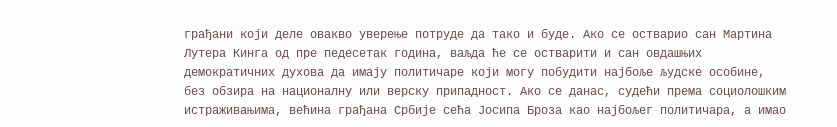грађани који деле овакво уверење потруде да тако и буде. Ако се остварио сан Мартина Лутера Кинга од пре педесетак година, ваљда ће се остварити и сан овдашњих демократичних духова да имају политичаре који могу побудити најбоље људске особине, без обзира на националну или верску припадност. Ако се данас, судећи према социолошким истраживањима, већина грађана Србије сећа Јосипа Броза као најбољег политичара, а имао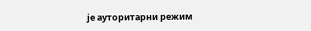је ауторитарни режим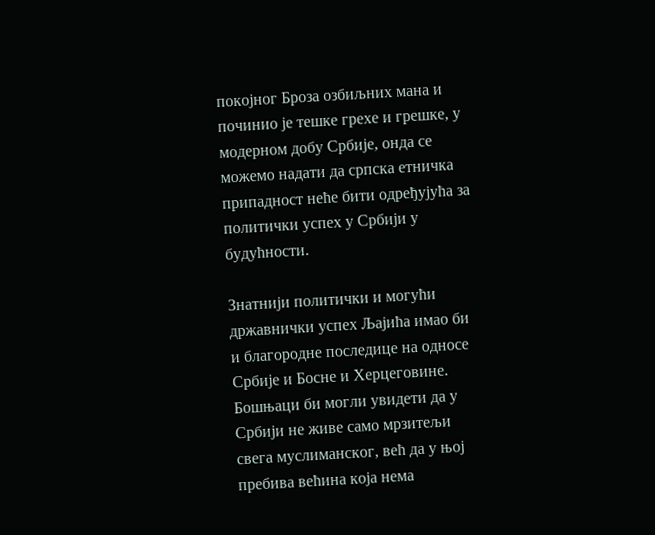покојног Броза озбиљних мана и починио је тешке грехе и грешке, у модерном добу Србије, онда се можемо надати да српска етничка припадност неће бити одређујућа за политички успех у Србији у будућности.

Знатнији политички и могући државнички успех Љајића имао би и благородне последице на односе Србије и Босне и Херцеговине. Бошњаци би могли увидети да у Србији не живе само мрзитељи свега муслиманског, већ да у њој пребива већина која нема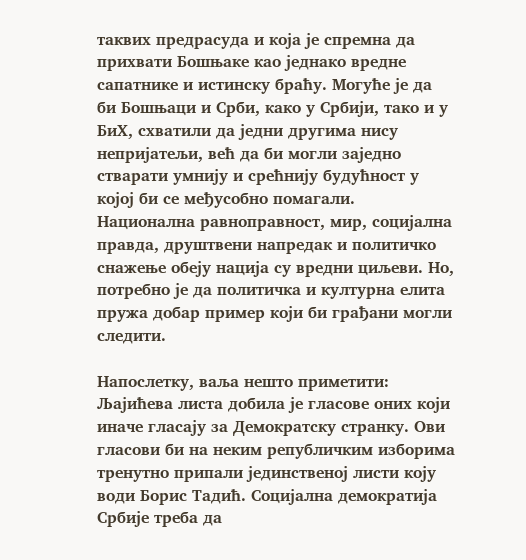таквих предрасуда и која је спремна да прихвати Бошњаке као једнако вредне сапатнике и истинску браћу. Могуће је да би Бошњаци и Срби, како у Србији, тако и у БиХ, схватили да једни другима нису непријатељи, већ да би могли заједно стварати умнију и срећнију будућност у којој би се међусобно помагали. Национална равноправност, мир, социјална правда, друштвени напредак и политичко снажење обеју нација су вредни циљеви. Но, потребно је да политичка и културна елита пружа добар пример који би грађани могли следити.

Напослетку, ваља нешто приметити: Љајићева листа добила је гласове оних који иначе гласају за Демократску странку. Ови гласови би на неким републичким изборима тренутно припали јединственој листи коју води Борис Тадић. Социјална демократија Србије треба да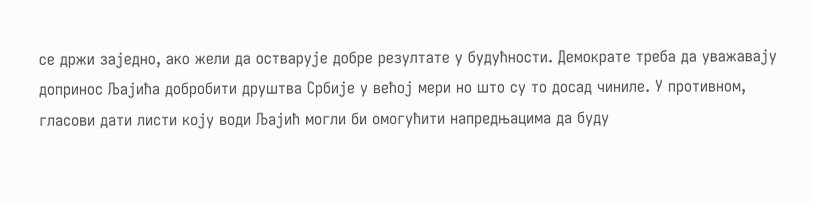се држи заједно, ако жели да остварује добре резултате у будућности. Демократе треба да уважавају допринос Љајића добробити друштва Србије у већој мери но што су то досад чиниле. У противном, гласови дати листи коју води Љајић могли би омогућити напредњацима да буду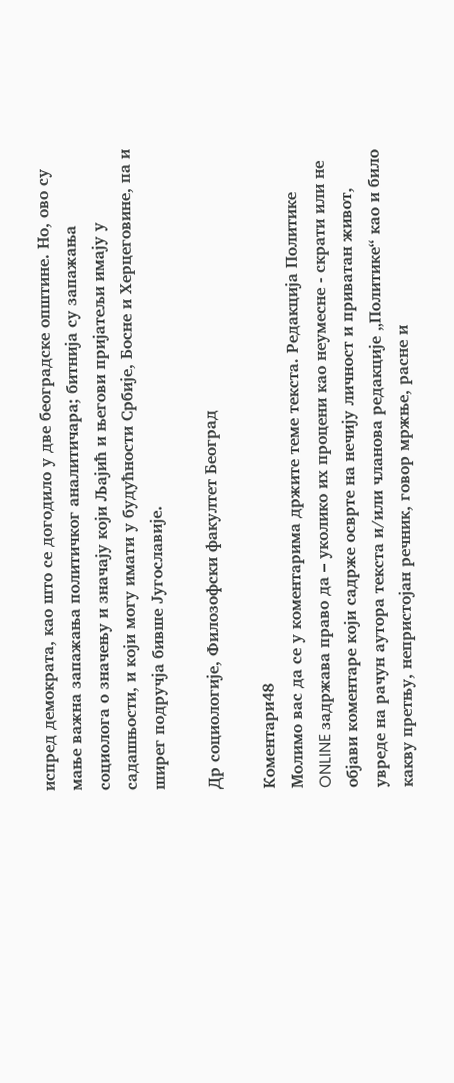испред демократа, као што се догодило у две београдске општине. Но, ово су мање важна запажања политичког аналитичара; битнија су запажања социолога о значењу и значају који Љајић и његови пријатељи имају у садашњости, и који могу имати у будућности Србије, Босне и Херцеговине, па и ширег подручја бивше Југославије.

Др социологије, Филозофски факултет Београд

Коментари48
Молимо вас да се у коментарима држите теме текста. Редакција Политике ONLINE задржава право да – уколико их процени као неумесне - скрати или не објави коментаре који садрже осврте на нечију личност и приватан живот, увреде на рачун аутора текста и/или чланова редакције „Политике“ као и било какву претњу, непристојан речник, говор мржње, расне и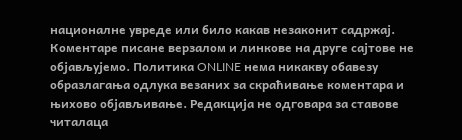националне увреде или било какав незаконит садржај. Коментаре писане верзалом и линкове на друге сајтове не објављујемо. Политика ONLINE нема никакву обавезу образлагања одлука везаних за скраћивање коментара и њихово објављивање. Редакција не одговара за ставове читалаца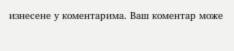изнесене у коментарима. Ваш коментар може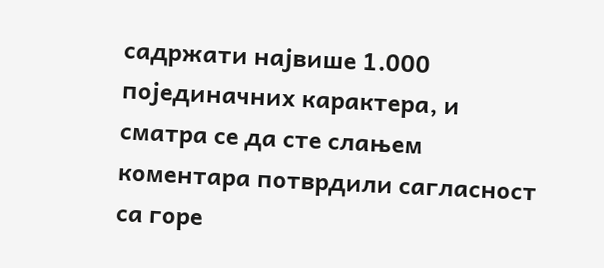садржати највише 1.000 појединачних карактера, и сматра се да сте слањем коментара потврдили сагласност са горе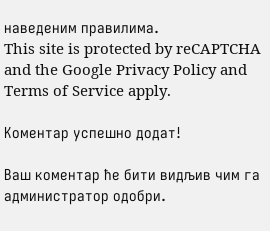наведеним правилима.
This site is protected by reCAPTCHA and the Google Privacy Policy and Terms of Service apply.

Комeнтар успeшно додат!

Ваш комeнтар ћe бити видљив чим га администратор одобри.